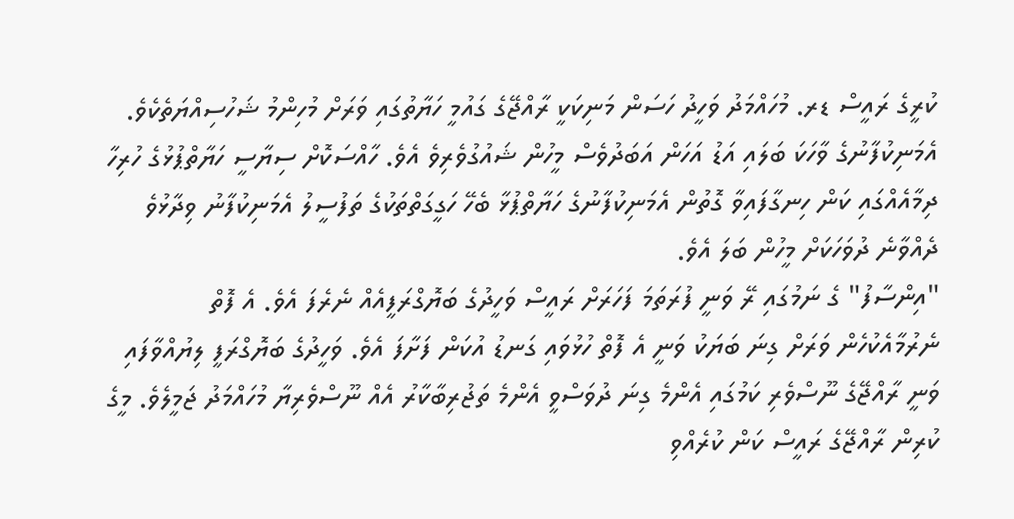ކުރީގެ ރައީސް ޑރ. މުހައްމަދު ވަހީދު ހަސަން މަނިކަކީ ރާއްޖޭގެ ގައުމީ ހަޔާތުގައި ވަރަށް މުހިންމު ޝަހުސިއްޔަތެކެވެ. އެމަނިކުފާނުގެ ވާހަކަ ބަލައި އަޑު އަހަން އަބަދުވެސް މީހުން ޝައުގުވެރިވެ އެވެ. ހާއްސަކޮށް ސިޔާސީ ހަޔާތްޕުޅުގެ ހުރިހާ ދިމާއެއްގައި ކަން ހިނގާފައިވާ ގޮތުން އެމަނިކުފާނުގެ ހަޔާތްޕުޅާ ބެހޭ ހަގީގަތްތަކުގެ ތަފުސީލު އެމަނިކުފާނު ވިދާޅުވެ ދެއްވާނެ ދުވަހަކަށް މީހުން ބަލަ އެވެ.
"އިންސާފު" ގެ ނަމުގައި ރޭ ވަނީ ފުރަތަމަ ފަހަރަށް ރައީސް ވަހީދުގެ ބަޔޮގްރަފީއެއް ނެރެފަ އެވެ. އެ ފޮތް ނެރުމާއެކުހެން ވަރަށް ގިނަ ބަޔަކު ވަނީ އެ ފޮތް ހުޅުވައި ގަނޑު އުކަން ފަށާފަ އެވެ. ވަހީދުގެ ބަޔޮގްރަފީ ލިޔުއްވާފައި ވަނީ ރާއްޖޭގެ ނޫސްވެރި ކަމުގައި އެންމެ ގިނަ ދުވަސްވީ އެންމެ ތަޖުރިބާކާރު އެއް ނޫސްވެރިޔާ މުހައްމަދު ޖަމީލެވެ. މީގެ ކުރިން ރާއްޖޭގެ ރައީސް ކަން ކުރެއްވި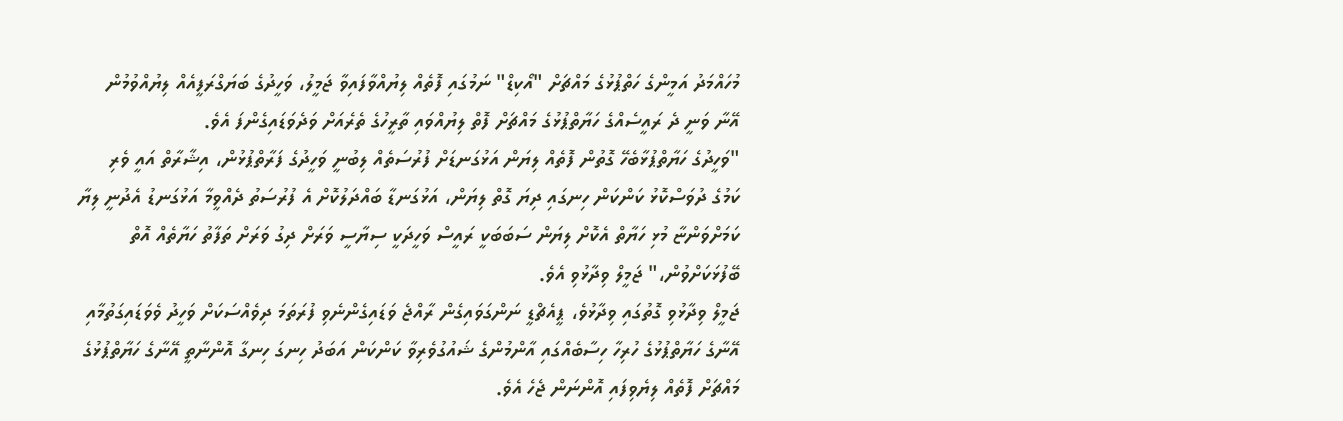މުހައްމަދު އަމީންގެ ހަތްޕުޅުގެ މައްޗަށް "އޯކިޑް" ނަމުގައި ފޮތެއް ލިޔުއްވާފައިވާ ޖަމީލު، ވަހީދުގެ ބަޔަގްރަފީއެއް ލިޔުއްވުމުން އޭނާ ވަނީ ދެ ރައީސެއްގެ ހަޔާތްޕުޅުގެ މައްޗަށް ފޮތް ލިޔުއްވައި ތާރީހުގެ ތެރެއަށް ވަދެވަޑައިގެންފަ އެވެ.
"ވަހީދުގެ ހަޔާތްޕުޅާބެހޭ ގޮތުން ފޮތެއް ލިޔަން އަޅުގަނޑަށް ފުރުސަތެއް ލިބުނީ ވަހީދުގެ ފަރާތްޕުޅުން، އިޝާރާތް އައީ ވެރި ކަމުގެ ދުވަސްކޮޅު ކަންކަން ހިނގައި ދިޔަ ގޮތް ލިޔަން، އަޅުގަނޑާ ބައްދަލުކޮށް އެ ފުރުސަތު ދެއްވީމާ އަޅުގަނޑު އެދުނީ ލިޔާ ކަމަށްވަންޏާ މުޅި ހަޔާތް އެކޮށް ލިޔަން ސަބަބަކީ ރައީސް ވަހީދަކީ ސިޔާސީ ވަރަށް ދިގު ވަރަށް ތަފާތު ހަޔާތެއް އޮތް ބޭފުޅަކަށްވުން،" ޖަމީލް ވިދާޅުވި އެވެ.
ޖަމީލް ވިދާޅުވި ގޮތުގައި ވިދާޅުވެ، ޕީއެޗްޑީ ނަންގަވައިގެން ރާއްޖެ ވަޑައިގެންނެވި ފުރަތަމަ ދިވެއްސަކަށް ވަހީދު ވެވަޑައިގަތުމާއި އޭނާގެ ހަޔާތްޕުޅުގެ ހުރިހާ ހިސާބެއްގައި އާންމުންގެ ޝައުގުވެރިވާ ކަންކަން އަބަދު ހިނގަ ހިނގާ އޮންނާތީ އޭނާގެ ހަޔާތްޕުޅުގެ މައްޗަށް ފޮތެއް ލިޔެވިފައި އޮންނަން ޖެހެ އެވެ.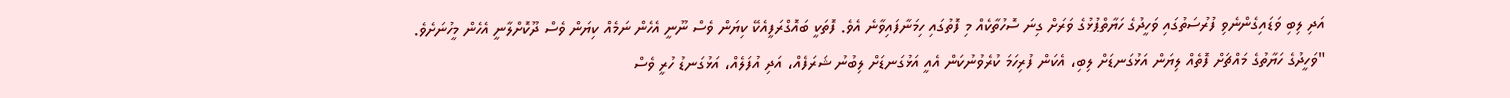އަދި ލިބި ވަޑައިގެންނެވި ފުރުސަތުގައި ވަހީދުގެ ހަޔާތްޕުޅުގެ ވަރަށް ގިނަ ސޮހުތާކެއް މި ފޮތުގައި ހިމަނާފައިވާނެ އެވެ. ފޮތަކީ ބައޮގްރަފީއެކޭ ކިޔަން ވެސް ނޫނީ އެހެން ނަމެއް ކިޔަން ވެސް ދޫކޮށްލާނީ އެހެން މީހުނަށެވެ.
"ވަހީދުގެ ހަޔާތުގެ މައްޗަށް ފޮތެއް ލިޔަން އަޅުގަނޑަށް ލިބި، އެކަން ފުރިހަމަ ކުރެވުނުކަން އެއީ އަޅުގަނޑަށް ލިބުނު ޝަރަފެއް، އަދި އުފަލެއް، އަޅުގަނޑު ހުރީ ވެސް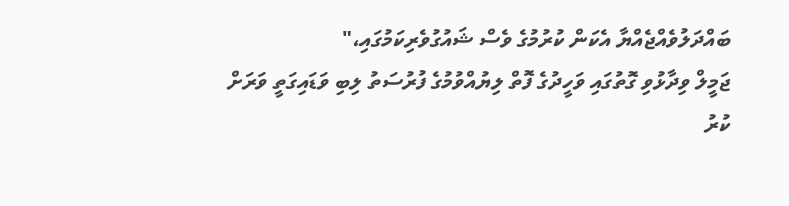ބައްދަލުވެއްޖެއްޔާ އެކަން ކުރުމުގެ ވެސް ޝައުގުވެރިކަމުގައި،"
ޖަމީލް ވިދާޅުވި ގޮތުގައި ވަހީދުގެ ފޮތް ލިޔުއްވުމުގެ ފުރުސަތު ލިބި ވަޑައިގަތީ ވަރަށް ކުރު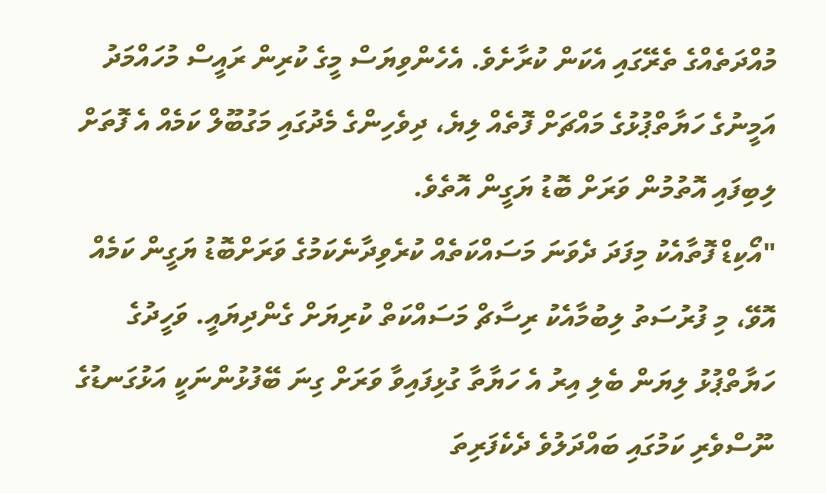މުއްދަތެއްގެ ތެރޭގައި އެކަން ކުރާށެވެ. އެހެންވިޔަސް މީގެ ކުރިން ރައީސް މުހައްމަދު އަމީނުގެ ހަޔާތްޕުޅުގެ މައްޗަށް ފޮތެއް ލިޔެ، ދިވެހިންގެ މެދުގައި މަގުބޫލް ކަމެއް އެ ފޮތަށް ލިބިފައި އޮތުމުން ވަރަށް ބޮޑު ޔަގީން އޮތެވެ.
"އޯކިޑް ފޮތާއެކު މިފަދަ ދެވަނަ މަސައްކަތެއް ކުރެވިދާނެކަމުގެ ވަރަށްބޮޑު ޔަގީން ކަމެއް އޮވޭ، މި ފުރުސަތު ލިބުމާއެކު ރިސާޗް މަސައްކަތް ކުރިޔަށް ގެންދިޔައީ. ވަހީދުގެ ހަޔާތްޕުޅު ލިޔަން ބެލި އިރު އެ ހަޔާތާ ގުޅިފައިވާ ވަރަށް ގިނަ ބޭފުޅުންނަކީ އަޅުގަނޑުގެ ނޫސްވެރި ކަމުގައި ބައްދަލުވެ ދެކެފަރިތަ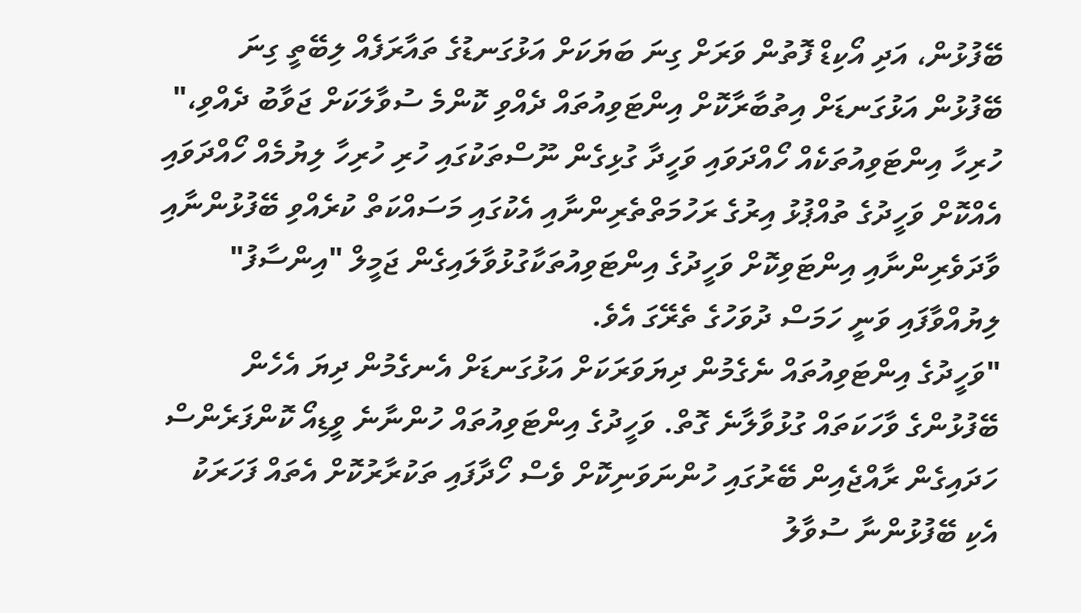ބޭފުޅުން، އަދި އޯކިޑް ފޮތުން ވަރަށް ގިނަ ބަޔަކަށް އަޅުގަނޑުގެ ތައާރަފެއް ލިބޭތީ ގިނަ ބޭފުޅުން އަޅުގަނޑަށް އިތުބާރާކޮށް އިންޓަވިއުތައް ދެއްވި ކޮންމެ ސުވާލަކަށް ޖަވާބު ދެއްވި،"
ހުރިހާ އިންޓަވިއުތަކެއް ހޯއްދަވައި ވަހީދާ ގުޅިގެން ނޫސްތަކުގައި ހުރި ހުރިހާ ލިޔުމެއް ހޯއްދަވައި އެއްކޮށް ވަހީދުގެ ތުއްޕުޅު އިރުގެ ރަހުމަތްތެރިންނާއި އެކުގައި މަސައްކަތް ކުރެއްވި ބޭފުޅުންނާއި ވާދަވެރިންނާއި އިންޓަވިކޮށް ވަހީދުގެ އިންޓަވިއުތަކާގުޅުވާލައިގެން ޖަމީލް "އިންސާފު" ލިޔުއްވާފައި ވަނީ ހަމަސް ދުވަހުގެ ތެރޭގަ އެވެ.
"ވަހީދުގެ އިންޓަވިއުތައް ނެގެމުން ދިޔަވަރަކަށް އަޅުގަނޑަށް އެނގެމުން ދިޔަ އެހެން ބޭފުޅުންގެ ވާހަކަތައް ގުޅުވާލާނެ ގޮތް. ވަހީދުގެ އިންޓަވިއުތައް ހުންނާނެ ވީޑިއޯ ކޮންފަރެންސް ހަދައިގެން ރާއްޖެއިން ބޭރުގައި ހުންނަވަނިކޮށް ވެސް ހޯދާފައި ތަކުރާރުކޮށް އެތައް ފަހަރަކު އެކި ބޭފުޅުންނާ ސުވާލު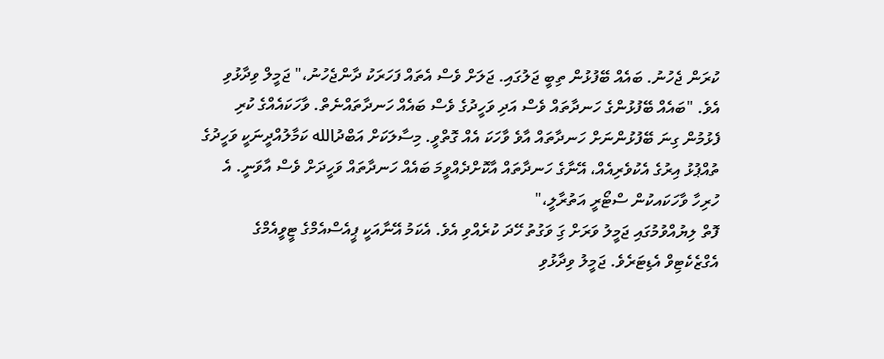ކުރަން ޖެހުނު. ބައެއް ބޭފުޅުން ތިބީ ޖަލުގައި. ޖަލަށް ވެސް އެތައް ފަހަރަކު ދާންޖެހުނު،" ޖަމީލް ވިދާޅުވި އެވެ. "ބައެއް ބޭފުޅުންގެ ހަނދާތައް ވެސް އަދި ވަހީދުގެ ވެސް ބައެއް ހަނދާތައްނެތް. ވާހަކައެއްގެ ކުރި ފެޅުމުން ގިނަ ބޭފުޅުންނަށް ހަނދާތައް އާވެ ވާހަކަ އެއް ގޮތްވީ. މިސާލަކަށް އަބްދުالله ކަމާލުއްދީނަކީ ވަހީދުގެ ތުއްޕުޅު އިރުގެ އެކުވެރިއެއް، އޭނާގެ ހަނދާތައް އާކޮށްދެއްވީމަ ބައެއް ހަނދާތައް ވަހީދަށް ވެސް އާވަނީ. އެ ހުރިހާ ވާހަކައކުން ސްޓޯރީ އަތުރާލީ،"
ފޮތް ލިޔުއްވުމުގައި ޖަމީލު ވަރަށް ގިަ ވަގުތު ހޭދަ ކުރެއްވި އެވެ. އެކަމު އޭނާއަކީ ޕީއެސްއެމްގެ ޓީވީއެމްގެ އެގްޒެކެޓިވް އެޑިޓަރެވެ. ޖަމީލު ވިދާޅުވި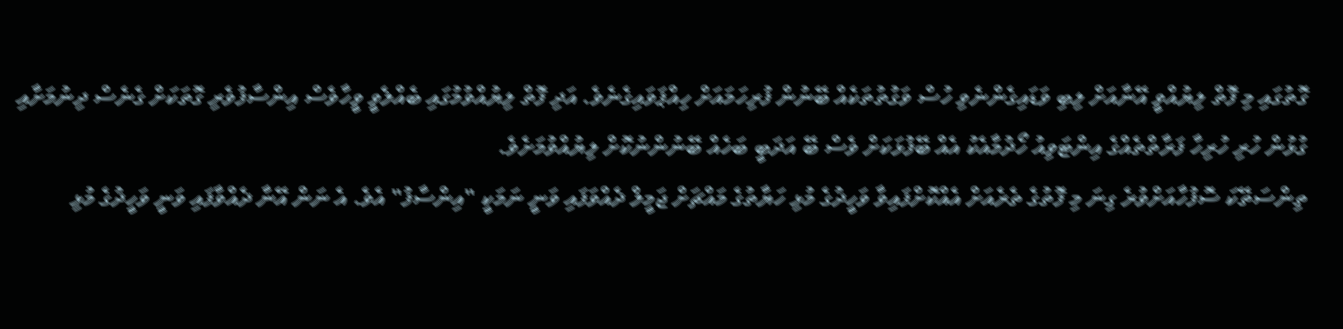ގޮތުގައި މި ފޮތް ލިޔުއްވީ އޭނާއަށް ލިބި ވަޑައިގެންނެވި ހުސް ވަގުތުތަކެއް ބޭނުން ފުރިހަމައަށް ހިއްޕަވައިގެނެވެ. އަދި ފޮތް ލިޔުއްވުމުގައި ބެއްލެވީ ވީހާވެސް އިންސާފުވެރި ގޮތަކަށް ގެނެސް ދިނުމަށާއި ގުޅުން ހުރި ހުރިހާ ފަރާތްތެއްގެ އިންޓަވިއު ހޯދުމާއެކު އެއް ބޭފުޅަކަށް ވެސް ބޭ އަދަބީ ބަހެއް ބޭނުންނުކޮށް ލިޔުއްވުމަށެވެ.
ތިންސަތޭކަ ސޮފުހާއަށްވުރެ ގިނަ މި ފޮތުގެ ތެރެއަށް އެއްކޮށްފައިވާ ވަހީދުގެ މުޅި ހަޔާތުގެ މައްޗަށް ޖަމީލް ދެއްވަފައި ވަނީ ނަމަކީ "އިންސާފު" އެވެ. އެ ނަން އޭނާ ދެއްވާފައި ވަނީ ވަހީދުގެ މުޅި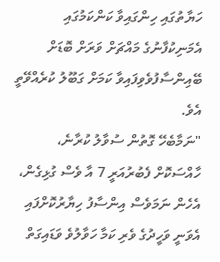ހަޔާތުގައި ހިންގައިވާ ކަންކަމުގައި އެމަނިކުފާނުގެ މައްޗަށް ވަރަށް ބޮޑަށް ބޭއިންސާފުވެވިފައިވާ ކަމަށް ގަބޫލު ކުރެއްވޭތީ އެވެ.
"ނަމާބެހޭ ގޮތުން ސުވާލު ކުރާނެ، ހާއްސަކޮށް ފެބުރުއަރީ 7 އާ ވެސް ގުޅިގެން، އެހެން ނަމަވެސް އިންސާފު ހިޔާރުކޮށްފައި އެވަނީ ވަހީދުގެ ވެރި ކަމާ ހަވާލުވެ ވަޑައިގަތް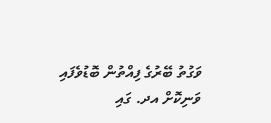ވަގުތު ބޭރުގެ ފިއްތުން ބޮޑުވެފައި ވަނިކޮށް އދ. ގައި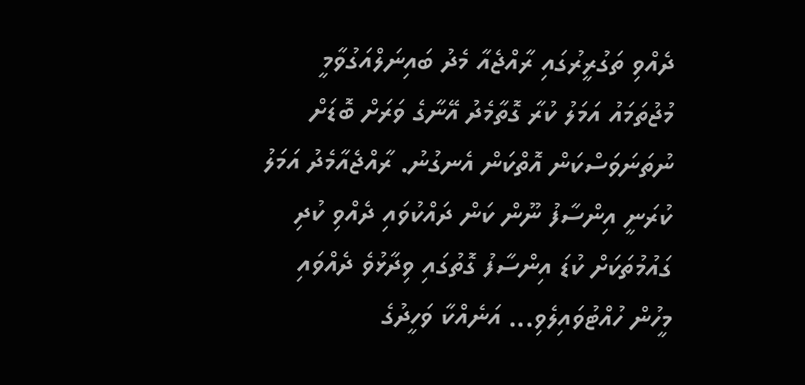ދެއްވި ތަގުރީރުގައި ރާއްޖެއާ މެދު ބައިނަލްއަގުވާމީ މުޖުތަމައު އަމަލު ކުރާ ގޮތާމެދު އޭނާގެ ވަރަށް ބޮޑަށް ނުތަނަވަސްކަން އޮތްކަން އެނގުނު. ރާއްޖެއާމެދު އަމަލު ކުރަނީ އިންސާފު ނޫން ކަން ދައްކުވައި ދެއްވި ކުދި ގައުމުތަކަށް ކުޑަ އިންސާފު ގޮތުގައި ވިދާޅުވެ ދެއްވައި މީހުން ހުއްޓުވައިލެވި... އަނެއްކާ ވަހީދުގެ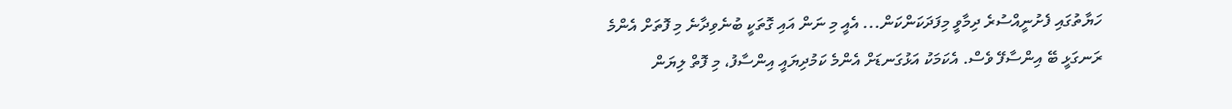ހަޔާތުގައި ފެށުނީއްސުރެ ދިމާވީ މިފަދަކަންކަން... އެއީ މި ނަން އައި ގޮތަކީ ބުނެވިދާނެ މި ފޮތަށް އެންމެ ރަނގަޅީ ބޭ އިންސާފޭ ވެސް. އެކަމަކު އަޅުގަނޑަށް އެންމެ ކަމުދިޔައީ އިންސާފު، މި ފޮތް ލިޔަން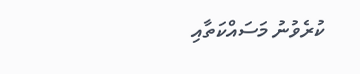ކުރެވުނު މަސައްކަތާއި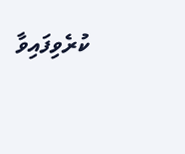ކުރެވިފައިވާ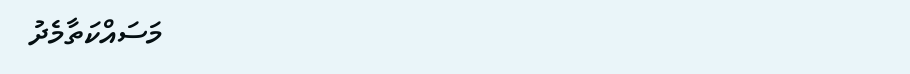މަސައްކަތާމެދު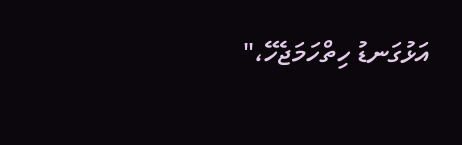އަޅުގަނޑު ހިތްހަމަޖެހޭ،"